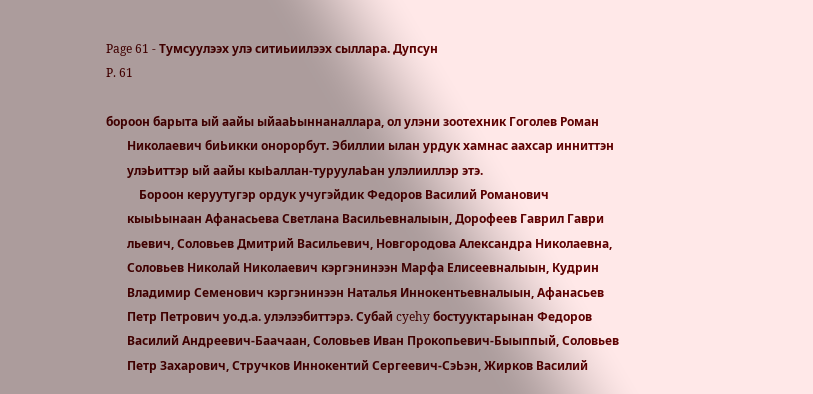Page 61 - Тумсуулээх улэ ситиьиилээх сыллара. Дупсун
P. 61

бороон барыта ый аайы ыйааЬыннаналлара, ол улэни зоотехник Гоголев Роман
       Николаевич биЬикки онорорбут. Эбиллии ылан урдук хамнас аахсар инниттэн
       улэЬиттэр ый аайы кыЬаллан-туруулаЬан улэлииллэр этэ.
           Бороон керуутугэр ордук учугэйдик Федоров Василий Романович
       кыыЬынаан Афанасьева Светлана Васильевналыын, Дорофеев Гаврил Гаври
       льевич, Соловьев Дмитрий Васильевич, Новгородова Александра Николаевна,
       Соловьев Николай Николаевич кэргэнинээн Марфа Елисеевналыын, Кудрин
       Владимир Семенович кэргэнинээн Наталья Иннокентьевналыын, Афанасьев
       Петр Петрович уо.д.а. улэлээбиттэрэ. Субай cyehy бостууктарынан Федоров
       Василий Андреевич-Баачаан, Соловьев Иван Прокопьевич-Быыппый, Соловьев
       Петр Захарович, Стручков Иннокентий Сергеевич-СэЬэн, Жирков Василий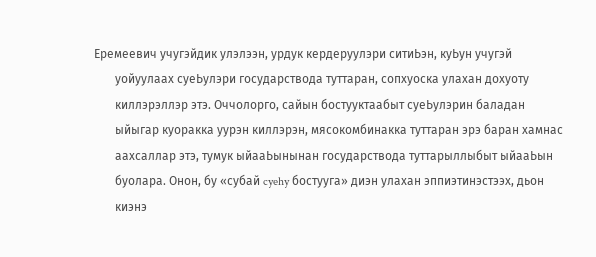Еремеевич учугэйдик улэлээн, урдук кердеруулэри ситиЬэн, куЬун учугэй
       уойуулаах суеЬулэри государствода туттаран, сопхуоска улахан дохуоту
       киллэрэллэр этэ. Оччолорго, сайын бостууктаабыт суеЬулэрин баладан
       ыйыгар куоракка уурэн киллэрэн, мясокомбинакка туттаран эрэ баран хамнас
       аахсаллар этэ, тумук ыйааЬынынан государствода туттарыллыбыт ыйааЬын
       буолара. Онон, бу «субай cyehy бостууга» диэн улахан эппиэтинэстээх, дьон
       киэнэ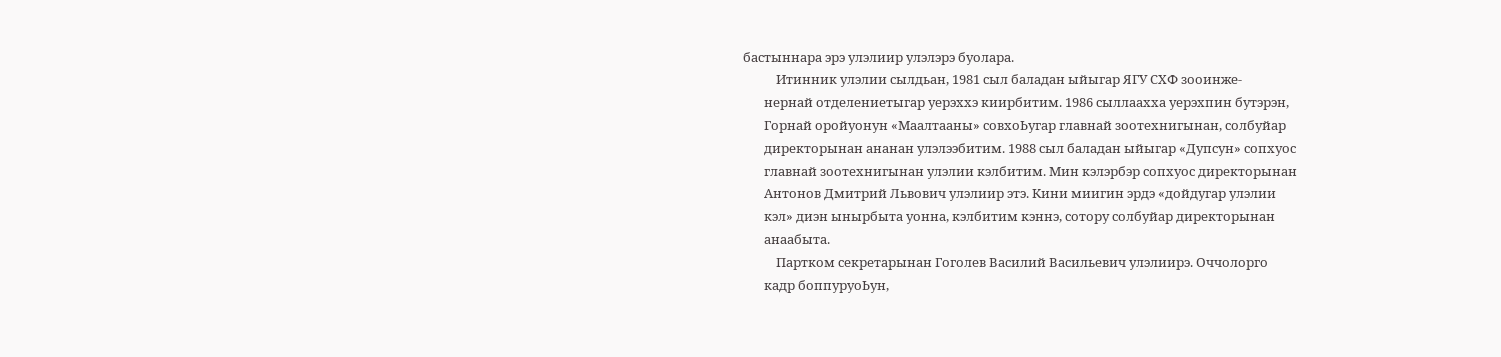бастыннара эрэ улэлиир улэлэрэ буолара.
           Итинник улэлии сылдьан, 1981 сыл баладан ыйыгар ЯГУ СХФ зооинже-
       нернай отделениетыгар уерэххэ киирбитим. 1986 сыллаахха уерэхпин бутэрэн,
       Горнай оройуонун «Маалтааны» совхоЬугар главнай зоотехнигынан, солбуйар
       директорынан ананан улэлээбитим. 1988 сыл баладан ыйыгар «Дупсун» сопхуос
       главнай зоотехнигынан улэлии кэлбитим. Мин кэлэрбэр сопхуос директорынан
       Антонов Дмитрий Львович улэлиир этэ. Кини миигин эрдэ «дойдугар улэлии
       кэл» диэн ынырбыта уонна, кэлбитим кэннэ, сотору солбуйар директорынан
       анаабыта.
           Партком секретарынан Гоголев Василий Васильевич улэлиирэ. Оччолорго
       кадр боппуруоЬун,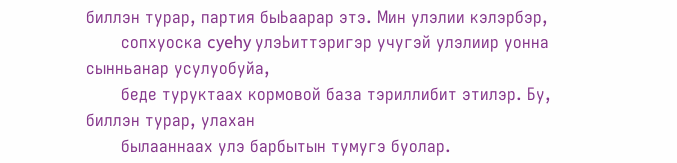биллэн турар, партия быЬаарар этэ. Мин улэлии кэлэрбэр,
       сопхуоска cyehy улэЬиттэригэр учугэй улэлиир уонна сынньанар усулуобуйа,
       беде туруктаах кормовой база тэриллибит этилэр. Бу, биллэн турар, улахан
       былааннаах улэ барбытын тумугэ буолар.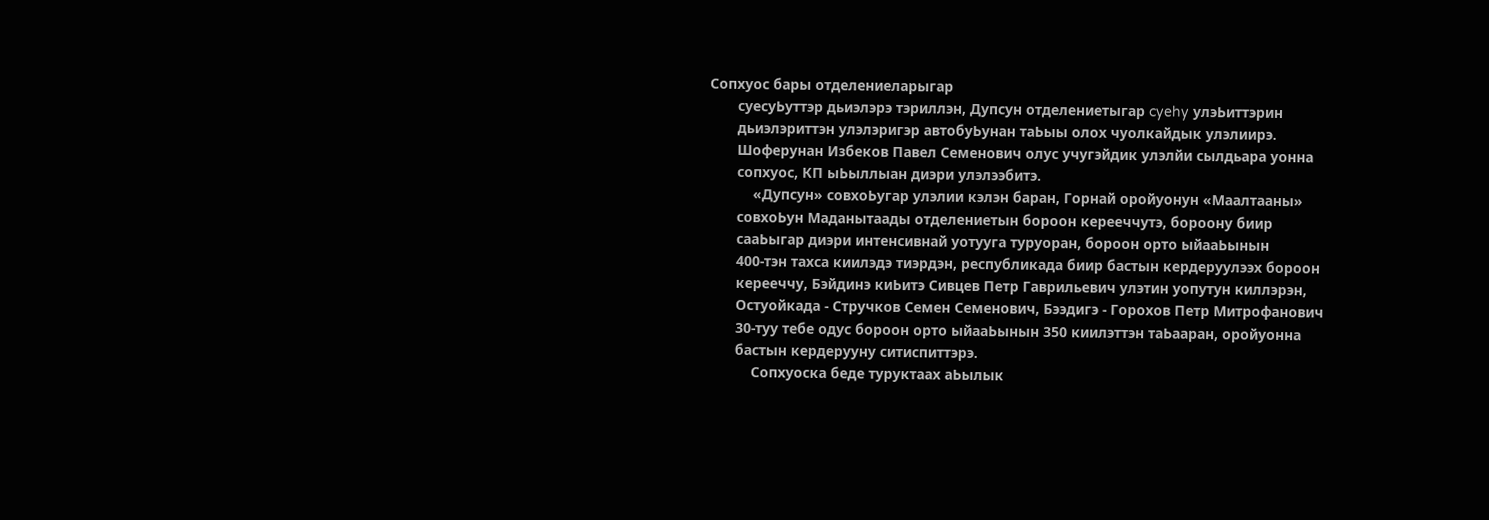Сопхуос бары отделениеларыгар
       суесуЬуттэр дьиэлэрэ тэриллэн, Дупсун отделениетыгар cyehy улэЬиттэрин
       дьиэлэриттэн улэлэригэр автобуЬунан таЬыы олох чуолкайдык улэлиирэ.
       Шоферунан Избеков Павел Семенович олус учугэйдик улэлйи сылдьара уонна
       сопхуос, КП ыЬыллыан диэри улэлээбитэ.
           «Дупсун» совхоЬугар улэлии кэлэн баран, Горнай оройуонун «Маалтааны»
       совхоЬун Маданытаады отделениетын бороон керееччутэ, бороону биир
       сааЬыгар диэри интенсивнай уотууга туруоран, бороон орто ыйааЬынын
       400-тэн тахса киилэдэ тиэрдэн, республикада биир бастын кердеруулээх бороон
       керееччу, Бэйдинэ киЬитэ Сивцев Петр Гаврильевич улэтин уопутун киллэрэн,
       Остуойкада - Стручков Семен Семенович, Бээдигэ - Горохов Петр Митрофанович
       30-туу тебе одус бороон орто ыйааЬынын 350 киилэттэн таЬааран, оройуонна
       бастын кердерууну ситиспиттэрэ.
           Сопхуоска беде туруктаах аЬылык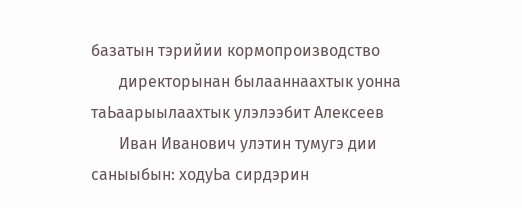базатын тэрийии кормопроизводство
       директорынан былааннаахтык уонна таЬаарыылаахтык улэлээбит Алексеев
       Иван Иванович улэтин тумугэ дии саныыбын: ходуЬа сирдэрин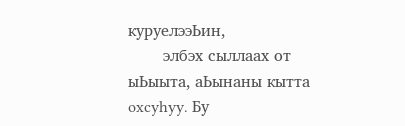куруелээЬин,
       элбэх сыллаах от ыЬыыта, аЬынаны кытта oxcyhyy. Бу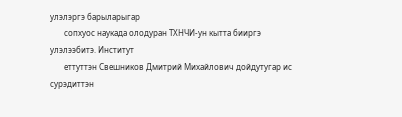улэлэргэ барыларыгар
       сопхуос наукада олодуран ТХНЧИ-ун кытта бииргэ улэлээбитэ. Институт
       еттуттэн Свешников Дмитрий Михайлович дойдутугар ис сурэдиттэн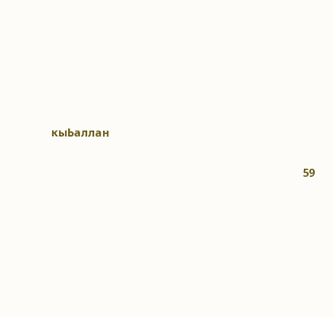кыЬаллан

                                                                                    59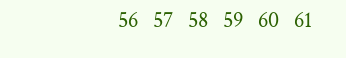56   57   58   59   60   61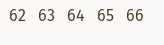62   63   64   65   66